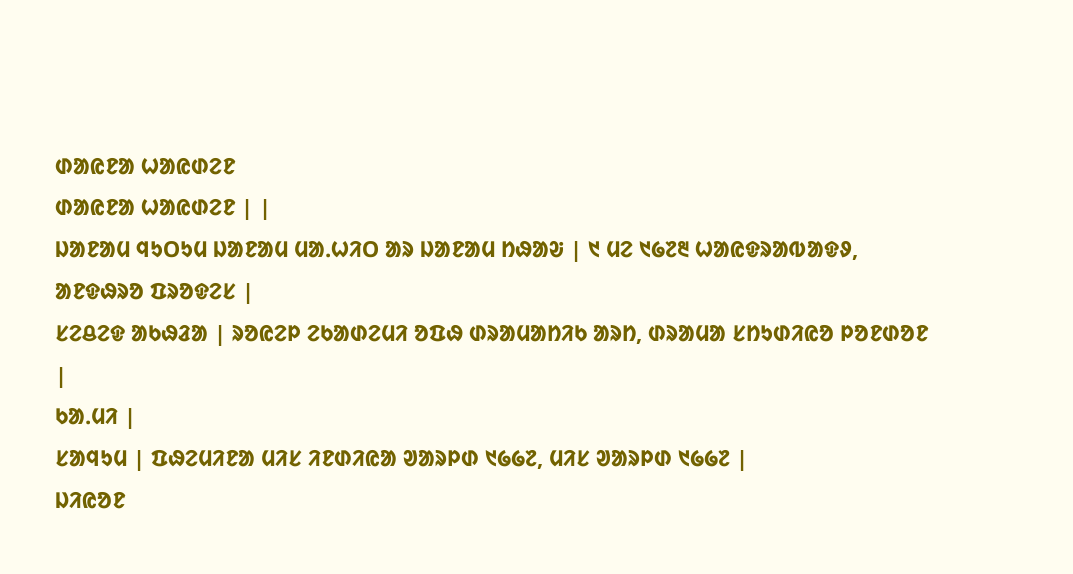ᱰᱟᱭᱱᱟ ᱦᱟᱭᱰᱮᱱ
ᱰᱟᱭᱱᱟ ᱦᱟᱭᱰᱮᱱ | |
ᱡᱟᱱᱟᱢ ᱧᱩᱛᱩᱢ ᱡᱟᱱᱟᱢ ᱢᱟᱹᱦᱤᱛ ᱟᱨ ᱡᱟᱱᱟᱢ ᱴᱷᱟᱶ | ᱑ ᱢᱮ ᱑᱙᱗᱓ ᱦᱟᱭᱫᱨᱟᱵᱟᱫᱽ, ᱟᱱᱫᱷᱨᱚ ᱯᱨᱚᱫᱮᱥ |
ᱥᱮᱪᱮᱫ ᱟᱠᱷᱲᱟ | ᱨᱚᱭᱮᱞ ᱮᱠᱟᱰᱮᱢᱤ ᱚᱯᱷ ᱰᱨᱟᱢᱟᱴᱤᱠ ᱟᱨᱴ, ᱰᱨᱟᱢᱟ ᱥᱴᱩᱰᱤᱭᱚ ᱞᱚᱱᱰᱚᱱ |
ᱠᱟᱹᱢᱤ |
ᱥᱟᱧᱩᱢ | ᱯᱷᱮᱢᱤᱱᱟ ᱢᱤᱥ ᱤᱱᱰᱤᱭᱟ ᱣᱟᱨᱞᱰ ᱑᱙᱙᱗, ᱢᱤᱥ ᱣᱟᱨᱞᱰ ᱑᱙᱙᱗ |
ᱡᱤᱭᱚᱱ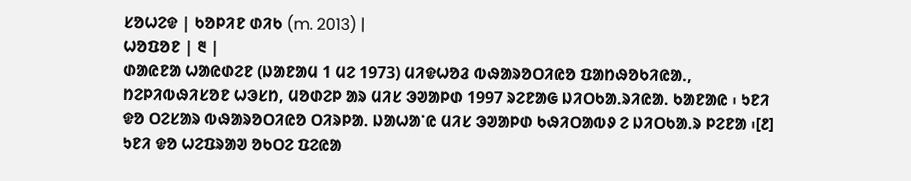ᱥᱚᱦᱮᱫ | ᱠᱚᱞᱤᱱ ᱰᱤᱠ (m. 2013) |
ᱦᱚᱯᱚᱱ | ᱓ |
ᱰᱟᱭᱱᱟ ᱦᱟᱭᱰᱮᱱ (ᱡᱟᱱᱟᱢ 1 ᱢᱮ 1973) ᱢᱤᱫᱦᱚᱲ ᱵᱷᱟᱨᱚᱛᱤᱭᱚ ᱯᱟᱴᱷᱚᱠᱤᱭᱟᱹ, ᱴᱮᱞᱤᱵᱷᱤᱥᱚᱱ ᱦᱳᱥᱴ, ᱢᱚᱰᱮᱞ ᱟᱨ ᱢᱤᱥ ᱳᱣᱟᱞᱰ 1997 ᱨᱮᱱᱟᱜ ᱡᱤᱛᱠᱟᱹᱨᱤᱭᱟᱹ ᱠᱟᱱᱟᱭ ᱾ ᱩᱱᱤ ᱫᱚ ᱛᱮᱥᱟᱨ ᱵᱷᱟᱨᱚᱛᱤᱭᱚ ᱛᱤᱨᱞᱟᱹ ᱡᱟᱦᱟᱸᱭ ᱢᱤᱥ ᱳᱣᱟᱞᱰ ᱠᱷᱤᱛᱟᱵᱽ ᱮ ᱡᱤᱛᱠᱟᱹᱨ ᱞᱮᱱᱟ ᱾[᱒] ᱩᱱᱤ ᱫᱚ ᱦᱮᱯᱨᱟᱣ ᱚᱠᱛᱮ ᱯᱮᱭᱟ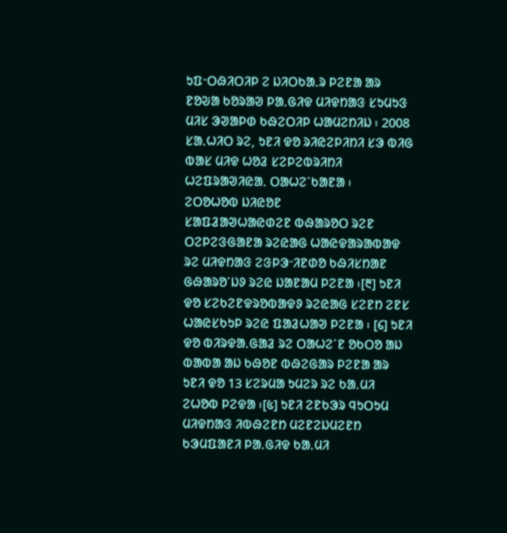ᱩᱯᱼᱛᱷᱤᱛᱤᱞ ᱮ ᱡᱤᱛᱠᱟᱹᱨ ᱞᱮᱱᱟ ᱟᱨ ᱱᱚᱶᱟ ᱠᱚᱨᱟᱣ ᱞᱟᱹᱜᱤᱫ ᱢᱤᱫᱴᱟᱝ ᱥᱩᱢᱩᱝ ᱢᱤᱥ ᱳᱣᱟᱞᱰ ᱠᱷᱮᱛᱤᱞ ᱦᱟᱢᱮᱴᱤᱡ ᱾ 2008 ᱥᱟᱹᱦᱤᱛ ᱨᱮ, ᱩᱱᱤ ᱫᱚ ᱨᱤᱭᱮᱞᱤᱴᱤ ᱥᱳ ᱵᱤᱜ ᱵᱟᱥ ᱢᱤᱫ ᱦᱚᱲ ᱥᱮᱞᱮᱵᱨᱤᱴᱤ ᱦᱮᱯᱨᱟᱣᱤᱭᱟᱹ ᱛᱟᱦᱮᱸᱠᱟᱱᱟ ᱾
ᱮᱛᱚᱦᱚᱵ ᱡᱤᱭᱚᱱ
ᱥᱟᱯᱲᱟᱣᱦᱟᱭᱰᱮᱱ ᱵᱷᱟᱨᱚᱛ ᱨᱮᱱ ᱛᱮᱞᱮᱝᱜᱟᱱᱟ ᱨᱮᱭᱟᱜ ᱦᱟᱭᱫᱟᱨᱟᱵᱟᱫ ᱨᱮ ᱢᱤᱫᱴᱟᱝ ᱮᱝᱞᱳᱼᱤᱱᱰᱚ ᱠᱷᱤᱥᱴᱟᱱ ᱜᱷᱟᱨᱚᱸᱡᱽ ᱨᱮᱭ ᱡᱟᱱᱟᱢ ᱞᱮᱱᱟ ᱾[᱓] ᱩᱱᱤ ᱫᱚ ᱥᱮᱠᱮᱱᱫᱨᱚᱵᱟᱫᱽ ᱨᱮᱭᱟᱜ ᱥᱮᱱᱴ ᱮᱱᱥ ᱦᱟᱭᱥᱠᱩᱞ ᱨᱮᱭ ᱯᱟᱲᱦᱟᱣ ᱞᱮᱱᱟ ᱾ [᱔] ᱩᱱᱤ ᱫᱚ ᱵᱤᱨᱫᱟᱹᱜᱟᱲ ᱨᱮ ᱛᱟᱦᱮᱸᱱ ᱚᱠᱛᱚ ᱟᱡ ᱵᱟᱵᱟ ᱟᱡ ᱠᱷᱚᱱ ᱵᱷᱮᱜᱟᱨ ᱞᱮᱱᱟ ᱟᱨ ᱩᱱᱤ ᱫᱚ 13 ᱥᱮᱨᱢᱟ ᱩᱢᱮᱨ ᱨᱮ ᱠᱟᱹᱢᱤ ᱮᱦᱚᱵ ᱞᱮᱫᱟ ᱾[᱕] ᱩᱱᱤ ᱮᱱᱠᱳᱨ ᱧᱩᱛᱩᱢ ᱢᱤᱫᱴᱟᱝ ᱤᱵᱷᱮᱱᱴ ᱢᱮᱱᱮᱡᱢᱮᱱᱴ ᱠᱳᱢᱯᱟᱱᱤ ᱞᱟᱹᱜᱤᱫ ᱠᱟᱹᱢᱤ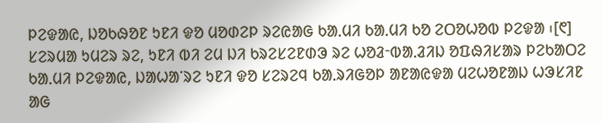ᱞᱮᱫᱟᱭ, ᱡᱚᱠᱷᱚᱱ ᱩᱱᱤ ᱫᱚ ᱢᱚᱰᱮᱞ ᱨᱮᱭᱟᱜ ᱠᱟᱹᱢᱤ ᱠᱟᱹᱢᱤ ᱠᱚ ᱮᱛᱚᱦᱚᱵ ᱞᱮᱫᱟ ᱾[᱖] ᱥᱮᱨᱢᱟ ᱩᱢᱮᱨ ᱨᱮ, ᱩᱱᱤ ᱵᱤ ᱮᱢ ᱡᱤ ᱠᱨᱮᱥᱮᱱᱰᱳ ᱨᱮ ᱦᱚᱲᱼᱵᱟᱹᱲᱤᱡ ᱚᱯᱷᱤᱥᱟᱨ ᱞᱮᱠᱟᱛᱮ ᱠᱟᱹᱢᱤ ᱞᱮᱫᱟᱭ, ᱡᱟᱦᱟᱸᱨᱮ ᱩᱱᱤ ᱫᱚ ᱥᱮᱨᱮᱧ ᱠᱟᱹᱨᱤᱜᱚᱞ ᱟᱱᱟᱭᱫᱟ ᱢᱮᱦᱚᱱᱟᱡ ᱦᱳᱥᱤᱱ ᱟᱜ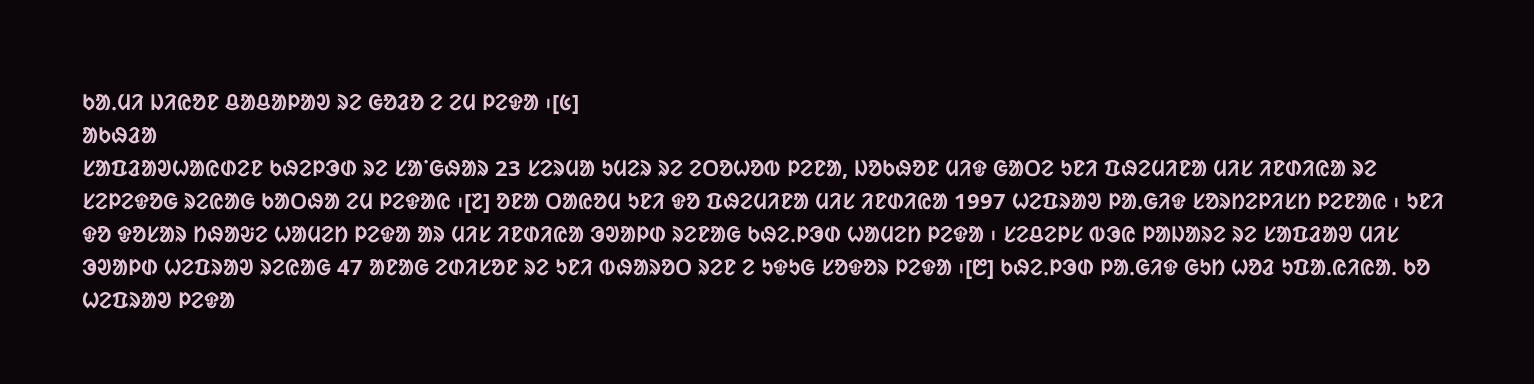ᱠᱟᱹᱢᱤ ᱡᱤᱭᱚᱱ ᱪᱟᱪᱟᱞᱟᱣ ᱨᱮ ᱜᱚᱲᱚ ᱮ ᱮᱢ ᱞᱮᱫᱟ ᱾[᱕]
ᱟᱠᱷᱲᱟ
ᱥᱟᱯᱲᱟᱣᱦᱟᱭᱰᱮᱱ ᱠᱷᱮᱞᱳᱰ ᱨᱮ ᱥᱟᱸᱜᱷᱟᱨ 23 ᱥᱮᱨᱢᱟ ᱩᱢᱮᱨ ᱨᱮ ᱮᱛᱚᱦᱚᱵ ᱞᱮᱱᱟ, ᱡᱚᱠᱷᱚᱱ ᱢᱤᱫ ᱜᱟᱛᱮ ᱩᱱᱤ ᱯᱷᱮᱢᱤᱱᱟ ᱢᱤᱥ ᱤᱱᱰᱤᱭᱟ ᱨᱮ ᱥᱮᱞᱮᱫᱚᱜ ᱨᱮᱭᱟᱜ ᱠᱟᱛᱷᱟ ᱮᱢ ᱞᱮᱫᱟᱭ ᱾[᱗] ᱚᱱᱟ ᱛᱟᱭᱚᱢ ᱩᱱᱤ ᱫᱚ ᱯᱷᱮᱢᱤᱱᱟ ᱢᱤᱥ ᱤᱱᱰᱤᱭᱟ 1997 ᱦᱮᱯᱨᱟᱣ ᱞᱟᱹᱜᱤᱫ ᱥᱚᱨᱴᱮᱞᱤᱥᱴ ᱞᱮᱱᱟᱭ ᱾ ᱩᱱᱤ ᱫᱚ ᱫᱚᱥᱟᱨ ᱴᱷᱟᱶᱮ ᱦᱟᱢᱮᱴ ᱞᱮᱫᱟ ᱟᱨ ᱢᱤᱥ ᱤᱱᱰᱤᱭᱟ ᱳᱣᱟᱞᱰ ᱨᱮᱱᱟᱜ ᱠᱷᱮᱹᱞᱳᱰ ᱦᱟᱢᱮᱴ ᱞᱮᱫᱟ ᱾ ᱥᱮᱪᱮᱞᱥ ᱵᱳᱭ ᱞᱟᱡᱟᱨᱮ ᱨᱮ ᱥᱟᱯᱲᱟᱣ ᱢᱤᱥ ᱳᱣᱟᱞᱰ ᱦᱮᱯᱨᱟᱣ ᱨᱮᱭᱟᱜ 47 ᱟᱱᱟᱜ ᱮᱰᱤᱥᱚᱱ ᱨᱮ ᱩᱱᱤ ᱵᱷᱟᱨᱚᱛ ᱨᱮᱱ ᱮ ᱩᱫᱩᱜ ᱥᱚᱫᱚᱨ ᱞᱮᱫᱟ ᱾[᱘] ᱠᱷᱮᱹᱞᱳᱰ ᱞᱟᱹᱜᱤᱫ ᱜᱩᱴ ᱦᱚᱲ ᱩᱯᱟᱹᱭᱤᱭᱟᱹ ᱠᱚ ᱦᱮᱯᱨᱟᱣ ᱞᱮᱫᱟ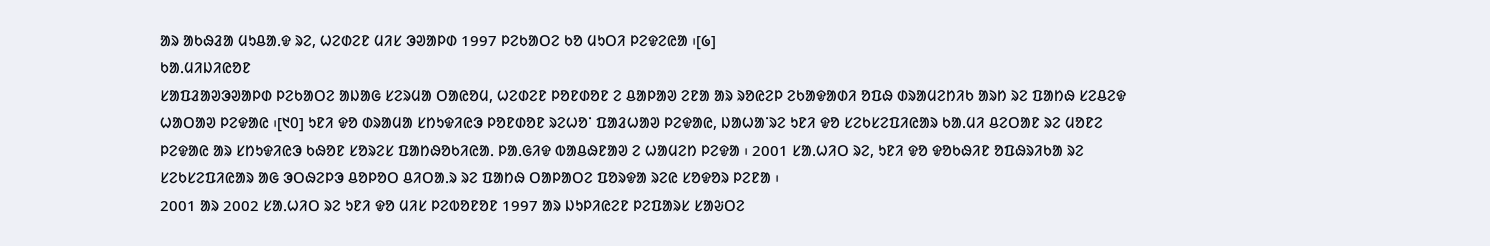ᱟᱨ ᱟᱠᱷᱲᱟ ᱢᱩᱪᱟᱹᱫ ᱨᱮ, ᱦᱮᱰᱮᱱ ᱢᱤᱥ ᱳᱣᱟᱞᱰ 1997 ᱞᱮᱠᱟᱛᱮ ᱠᱚ ᱢᱩᱛᱤ ᱞᱮᱫᱮᱭᱟ ᱾[᱙]
ᱠᱟᱹᱢᱤᱡᱤᱭᱚᱱ
ᱥᱟᱯᱲᱟᱣᱳᱣᱟᱞᱰ ᱞᱮᱠᱟᱛᱮ ᱟᱡᱟᱜ ᱥᱮᱨᱢᱟ ᱛᱟᱭᱚᱢ, ᱦᱮᱰᱮᱱ ᱞᱚᱱᱰᱚᱱ ᱮ ᱪᱟᱞᱟᱣ ᱮᱱᱟ ᱟᱨ ᱨᱚᱭᱮᱞ ᱮᱠᱟᱫᱟᱰᱤ ᱚᱯᱷ ᱰᱨᱟᱢᱮᱴᱤᱠ ᱟᱨᱴ ᱨᱮ ᱯᱟᱴᱷ ᱥᱮᱪᱮᱫ ᱦᱟᱛᱟᱣ ᱞᱮᱫᱟᱭ ᱾[᱑᱐] ᱩᱱᱤ ᱫᱚ ᱰᱨᱟᱢᱟ ᱥᱴᱩᱫᱤᱭᱳ ᱞᱚᱱᱰᱚᱱ ᱨᱮᱦᱚᱸ ᱯᱟᱲᱦᱟᱣ ᱞᱮᱫᱟᱭ, ᱡᱟᱦᱟᱸᱨᱮ ᱩᱱᱤ ᱫᱚ ᱥᱮᱠᱥᱮᱯᱤᱭᱟᱨ ᱠᱟᱹᱢᱤ ᱪᱮᱛᱟᱱ ᱨᱮ ᱢᱚᱱᱮ ᱞᱮᱫᱟᱭ ᱟᱨ ᱥᱴᱩᱫᱤᱭᱳ ᱠᱷᱚᱱ ᱥᱚᱨᱮᱥ ᱯᱟᱴᱷᱚᱠᱤᱭᱟᱹ ᱞᱟᱹᱜᱤᱫ ᱵᱟᱪᱷᱱᱟᱣ ᱮ ᱦᱟᱢᱮᱴ ᱞᱮᱫᱟ ᱾ 2001 ᱥᱟᱹᱦᱤᱛ ᱨᱮ, ᱩᱱᱤ ᱫᱚ ᱫᱚᱠᱷᱤᱱ ᱚᱯᱷᱨᱤᱠᱟ ᱨᱮ ᱥᱮᱠᱥᱮᱯᱤᱭᱟᱨ ᱟᱜ ᱳᱛᱷᱮᱞᱳ ᱪᱚᱞᱚᱛ ᱪᱤᱛᱟᱹᱨ ᱨᱮ ᱯᱟᱴᱷ ᱛᱟᱞᱟᱛᱮ ᱯᱚᱨᱫᱟ ᱨᱮᱭ ᱥᱚᱫᱚᱨ ᱞᱮᱱᱟ ᱾
2001 ᱟᱨ 2002 ᱥᱟᱹᱦᱤᱛ ᱨᱮ ᱩᱱᱤ ᱫᱚ ᱢᱤᱥ ᱞᱮᱵᱚᱱᱚᱱ 1997 ᱟᱨ ᱡᱩᱞᱤᱭᱮᱱ ᱞᱮᱯᱟᱨᱥ ᱥᱟᱶᱛᱮ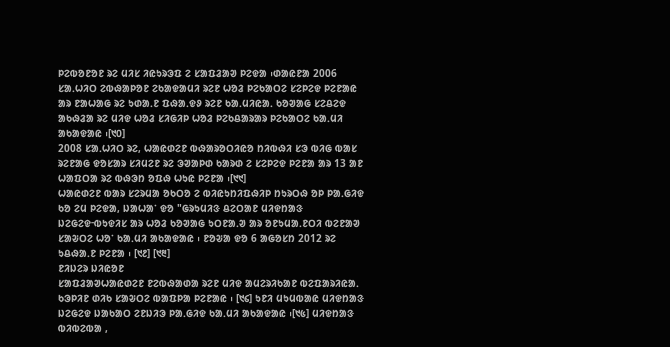ᱞᱮᱵᱚᱱᱚᱱ ᱨᱮ ᱢᱤᱥ ᱤᱭᱩᱨᱳᱯ ᱮ ᱥᱟᱯᱲᱟᱣ ᱞᱮᱫᱟ ᱾ᱰᱟᱭᱱᱟ 2006 ᱥᱟᱹᱦᱤᱛ ᱮᱵᱷᱟᱞᱚᱱ ᱮᱠᱟᱫᱟᱢᱤ ᱨᱮᱱ ᱦᱚᱲ ᱞᱮᱠᱟᱛᱮ ᱥᱮᱞᱮᱫ ᱞᱮᱱᱟᱭ ᱟᱨ ᱱᱟᱦᱟᱜ ᱨᱮ ᱩᱰᱟᱹᱱ ᱯᱷᱟᱹᱫᱽ ᱨᱮᱱ ᱠᱟᱹᱢᱤᱭᱟᱹ ᱠᱚᱣᱟᱜ ᱥᱮᱪᱮᱫ ᱟᱠᱷᱲᱟ ᱨᱮ ᱢᱤᱫ ᱦᱚᱲ ᱥᱤᱜᱤᱞ ᱦᱚᱲ ᱞᱮᱠᱪᱟᱨᱟᱨ ᱞᱮᱠᱟᱛᱮ ᱠᱟᱹᱢᱤ ᱟᱠᱟᱫᱟᱭ ᱾[᱑᱐]
2008 ᱥᱟᱹᱦᱤᱛ ᱨᱮ, ᱦᱟᱭᱰᱮᱱ ᱵᱷᱟᱨᱚᱛᱤᱭᱚ ᱴᱤᱵᱷᱤ ᱥᱳ ᱵᱤᱜ ᱵᱟᱥ ᱨᱮᱱᱟᱜ ᱫᱚᱥᱟᱨ ᱥᱤᱢᱮᱱ ᱨᱮ ᱳᱣᱟᱞᱰ ᱠᱟᱨᱰ ᱮ ᱥᱮᱞᱮᱫ ᱞᱮᱱᱟ ᱟᱨ 13 ᱟᱱ ᱦᱟᱯᱛᱟ ᱨᱮ ᱵᱷᱳᱴ ᱚᱯᱷ ᱦᱩᱭ ᱞᱮᱱᱟ ᱾[᱑᱑]
ᱦᱟᱭᱰᱮᱱ ᱵᱟᱨ ᱥᱮᱨᱢᱟ ᱚᱠᱛᱚ ᱮ ᱵᱤᱭᱩᱴᱤᱯᱷᱤᱞ ᱴᱩᱨᱛᱷ ᱚᱞ ᱞᱟᱹᱜᱤᱫ ᱠᱚ ᱮᱢ ᱞᱮᱫᱟ, ᱡᱟᱦᱟᱸ ᱫᱚ "ᱜᱨᱩᱢᱤᱝ ᱪᱮᱛᱟᱱ ᱢᱤᱫᱴᱟᱝ ᱡᱮᱜᱮᱫᱼᱵᱩᱫᱤᱥ ᱟᱨ ᱦᱚᱲ ᱠᱚᱣᱟᱜ ᱩᱛᱱᱟᱹᱣ ᱟᱨ ᱚᱱᱩᱢᱟᱹᱱᱛᱤ ᱵᱮᱱᱟᱣ ᱥᱟᱶᱛᱮ ᱦᱚᱸ ᱠᱟᱹᱢᱤ ᱟᱠᱟᱫᱟᱭ ᱾ ᱱᱚᱶᱟ ᱫᱚ 6 ᱟᱜᱚᱥᱴ 2012 ᱨᱮ ᱩᱪᱷᱟᱹᱱ ᱞᱮᱱᱟ ᱾ [᱑᱒] [᱑᱓]
ᱱᱤᱡᱮᱨ ᱡᱤᱭᱚᱱ
ᱥᱟᱯᱲᱟᱣᱦᱟᱭᱰᱮᱱ ᱱᱮᱵᱷᱟᱰᱟ ᱨᱮᱱ ᱢᱤᱫ ᱟᱢᱮᱨᱤᱠᱟᱱ ᱵᱮᱯᱟᱨᱤᱭᱟᱹ ᱠᱳᱞᱤᱱ ᱰᱤᱠ ᱥᱟᱶᱛᱮ ᱵᱟᱯᱞᱟ ᱞᱮᱱᱟᱭ ᱾ [᱑᱔] ᱩᱱᱤ ᱢᱩᱢᱵᱟᱭ ᱢᱤᱫᱴᱟᱝ ᱡᱮᱜᱮᱫ ᱡᱟᱠᱟᱛ ᱮᱱᱡᱤᱳ ᱞᱟᱹᱜᱤᱫ ᱠᱟᱹᱢᱤ ᱟᱠᱟᱫᱟᱭ ᱾[᱑᱕] ᱢᱤᱫᱴᱟᱝ ᱵᱤᱵᱮᱵᱟ ,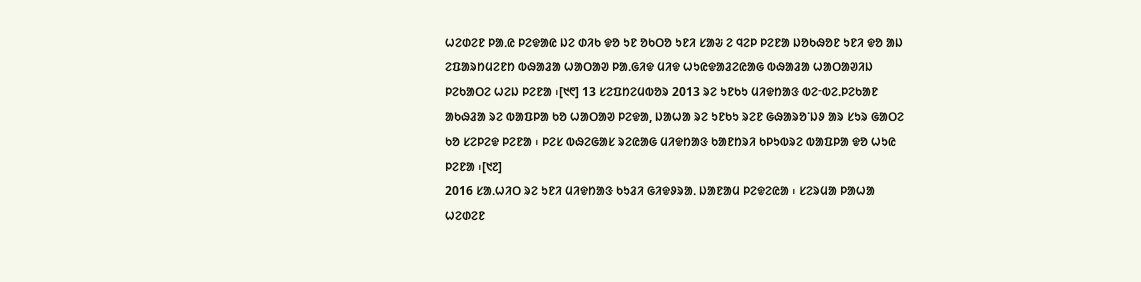ᱦᱮᱰᱮᱱ ᱞᱟᱹᱭ ᱞᱮᱫᱟᱭ ᱡᱮ ᱰᱤᱠ ᱫᱚ ᱩᱱ ᱚᱠᱛᱚ ᱩᱱᱤ ᱥᱟᱶ ᱮ ᱧᱮᱞ ᱞᱮᱱᱟ ᱡᱚᱠᱷᱚᱱ ᱩᱱᱤ ᱫᱚ ᱟᱡ ᱮᱯᱟᱨᱴᱢᱮᱱᱴ ᱵᱷᱟᱲᱟ ᱦᱟᱛᱟᱣ ᱞᱟᱹᱜᱤᱫ ᱢᱤᱫ ᱦᱩᱭᱫᱟᱲᱮᱭᱟᱜ ᱵᱷᱟᱲᱟ ᱦᱟᱛᱟᱣᱤᱡ ᱞᱮᱠᱟᱛᱮ ᱦᱮᱡ ᱞᱮᱱᱟ ᱾[᱑᱖] 13 ᱥᱮᱯᱴᱮᱢᱵᱚᱨ 2013 ᱨᱮ ᱩᱱᱠᱩ ᱢᱤᱫᱴᱟᱝ ᱵᱮᱼᱵᱮᱹᱞᱮᱠᱟᱱ ᱟᱠᱷᱲᱟ ᱨᱮ ᱵᱟᱯᱞᱟ ᱠᱚ ᱦᱟᱛᱟᱣ ᱞᱮᱫᱟ, ᱡᱟᱦᱟ ᱨᱮ ᱩᱱᱠᱩ ᱨᱮᱱ ᱜᱷᱟᱨᱚᱸᱡᱽ ᱟᱨ ᱥᱩᱨ ᱜᱟᱛᱮ ᱠᱚ ᱥᱮᱞᱮᱫ ᱞᱮᱱᱟ ᱾ ᱞᱮᱥ ᱵᱷᱮᱜᱟᱥ ᱨᱮᱭᱟᱜ ᱢᱤᱫᱴᱟᱝ ᱠᱟᱱᱴᱨᱤ ᱠᱞᱩᱵᱨᱮ ᱵᱟᱯᱞᱟ ᱫᱚ ᱦᱩᱭ ᱞᱮᱱᱟ ᱾[᱑᱗]
2016 ᱥᱟᱹᱦᱤᱛ ᱨᱮ ᱩᱱᱤ ᱢᱤᱫᱴᱟᱝ ᱠᱩᱲᱤ ᱜᱤᱫᱽᱨᱟᱹ ᱡᱟᱱᱟᱢ ᱞᱮᱫᱮᱭᱟ ᱾ ᱥᱮᱨᱢᱟ ᱞᱟᱦᱟ ᱦᱮᱰᱮᱱ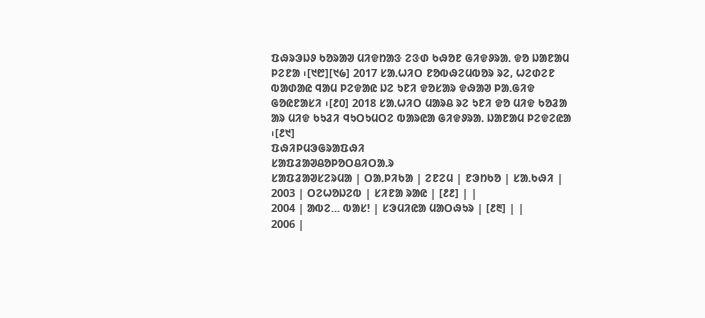ᱯᱷᱨᱳᱡᱽ ᱠᱚᱨᱟᱣ ᱢᱤᱫᱴᱟᱝ ᱮᱝᱰ ᱠᱷᱚᱱ ᱜᱤᱫᱽᱨᱟᱹ ᱫᱚ ᱡᱟᱱᱟᱢ ᱞᱮᱱᱟ ᱾[᱑᱘][᱑᱙] 2017 ᱥᱟᱹᱦᱤᱛ ᱱᱚᱵᱷᱮᱢᱵᱚᱨ ᱨᱮ, ᱦᱮᱰᱮᱱ ᱵᱟᱰᱟᱭ ᱧᱟᱢ ᱞᱮᱫᱟᱭ ᱡᱮ ᱩᱱᱤ ᱫᱚᱥᱟᱨ ᱫᱷᱟᱣ ᱞᱟᱹᱜᱤᱫ ᱜᱚᱭᱱᱟᱥᱤ ᱾[᱒᱐] 2018 ᱥᱟᱹᱦᱤᱛ ᱢᱟᱨᱪ ᱨᱮ ᱩᱱᱤ ᱫᱚ ᱢᱤᱫ ᱠᱚᱲᱟ ᱟᱨ ᱢᱤᱫ ᱠᱩᱲᱤ ᱧᱩᱛᱩᱢᱛᱮ ᱵᱟᱨᱭᱟ ᱜᱤᱫᱽᱨᱟᱹ ᱡᱟᱱᱟᱢ ᱞᱮᱫᱮᱭᱟ ᱾[᱒᱑]
ᱯᱷᱤᱞᱢᱳᱜᱨᱟᱯᱷᱤ
ᱥᱟᱯᱲᱟᱣᱪᱚᱞᱚᱛᱪᱤᱛᱟᱹᱨ
ᱥᱟᱯᱲᱟᱣᱥᱮᱨᱢᱟ | ᱛᱟᱹᱞᱤᱠᱟ | ᱮᱱᱮᱢ | ᱱᱳᱴᱠᱚ | ᱥᱟᱹᱠᱷᱤ |
2003 | ᱛᱮᱦᱚᱡᱮᱵ | ᱥᱤᱱᱟ ᱨᱟᱭ | [᱒᱒] | |
2004 | ᱟᱵᱮ... ᱵᱟᱥ! | ᱥᱳᱢᱤᱭᱟ ᱢᱟᱛᱷᱩᱨ | [᱒᱓] | |
2006 |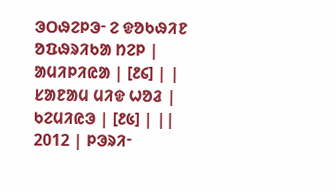ᱳᱛᱷᱮᱞᱳᱼ ᱮ ᱫᱚᱠᱷᱤᱱ ᱚᱯᱷᱨᱤᱠᱟ ᱴᱮᱞ | ᱟᱢᱤᱞᱤᱭᱟ | [᱒᱔] | |
ᱥᱟᱱᱟᱢ ᱢᱤᱫ ᱦᱚᱲ | ᱠᱮᱢᱤᱭᱳ | [᱒᱕] | ||
2012 | ᱞᱳᱨᱤᱼ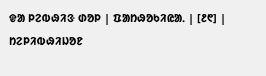ᱫᱟ ᱞᱮᱵᱷᱤᱝ ᱰᱚᱞ | ᱯᱟᱴᱷᱚᱠᱤᱭᱟᱹ | [᱒᱖] |
ᱴᱮᱞᱤᱵᱷᱤᱡᱚᱱ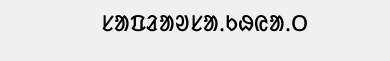ᱥᱟᱯᱲᱟᱣᱥᱟᱹᱠᱷᱭᱟᱹᱛ